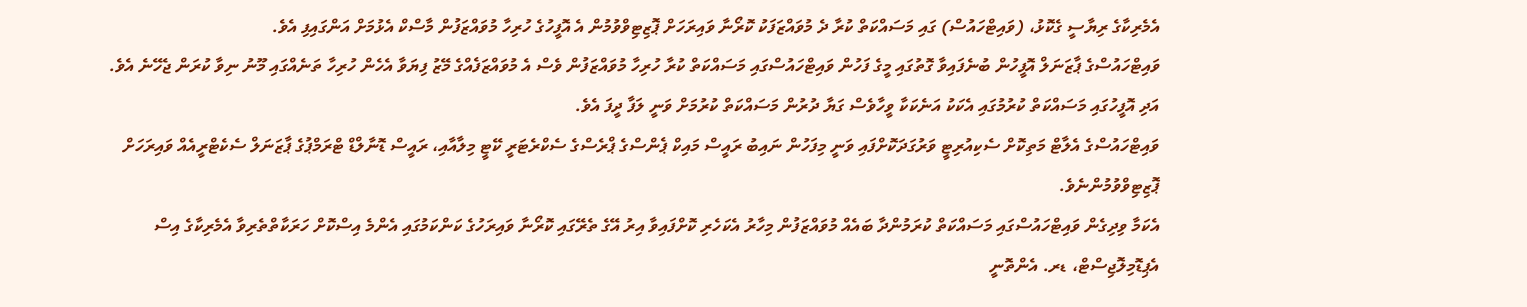އެމެރިކާގެ ރިޔާސީ ގެކޮޅު، (ވައިޓްހައުސް) ގައި މަސައްކަތް ކުރާ ދެ މުވައްޒަފަކު ކޮރޯނާ ވައިރަހަށް ޕޮޒިޓިވްވުމުން އެ އޮފީހުގެ ހުރިހާ މުވައްޒަފުން މާސްކް އެޅުމަށް އަންގައިފި އެވެ.
ވައިޓްހައުސްގެ ޕާޒަނަލް އޮފީހުން ބުނެފައިވާ ގޮތުގައި މީގެ ފަހުން ވައިޓްހައުސްގައި މަސައްކަތް ކުރާ ހުރިހާ މުވައްޒަފުން ވެސް އެ މުވައްޒަފެއްގެ މޭޒު ފިޔަވާ އެހެން ހުރިހާ ތަނެއްގައި މޫނު ނިވާ ކުރަން ޖެހޭނެ އެވެ. އަދި އޮފީހުގައި މަސައްކަތް ކުރުމުގައި އެކަކު އަނެކަކާ ވީހާވެސް ގަޔާ ދުރުން މަސައްކަތް ކުރުމަށް ވަނީ ލަފާ ދީފަ އެވެ.
ވައިޓްހައުސްގެ އެލާޓް މަތިކޮށް ސެކިއުރިޓީ ވަރުގަދަކޮށްފައި ވަނީ މިފަހުން ނައިބު ރައީސް މައިކް ޕެންސްގެ ޕްރެސްގެ ސެކްރެޓަރީ ކޭޓީ މިލާއާއި، ރައީސް ޑޮނާލްޑް ޓްރަމްޕުގެ ޕާޒަނަލް ސެކެޓްރީއެއް ވައިރަހަށް ޕޮޒިޓިވްވުމުންނެވެ.
އެކަމާ ވިދިގެން ވައިޓްހައުސްގައި މަސައްކަތް ކުރަމުންދާ ބައެއް މުވައްޒަފުން މިހާރު އެކަހެރި ކޮށްފައިވާ އިރު އޭގެ ތެރޭގައި ކޮރޯނާ ވައިރަހުގެ ކަންކަމުގައި އެންމެ އިސްކޮށް ހަރަކާތްތެރިވާ އެމެރިކާގެ އިސް އެޕިޑޮމިލޮޖިސްޓް، ޑރ. އެންތޮނީ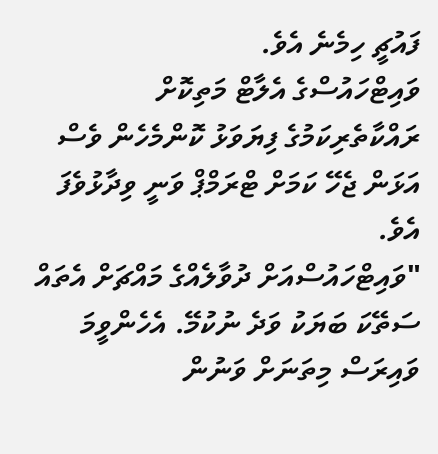ފައުޗީ ހިމެނެ އެވެ.
ވައިޓްހައުސްގެ އެލާޓް މަތިކޮށް ރައްކާތެރިކަމުގެ ފިޔަވަޅު ކޮންމެހެން ވެސް އަޅަން ޖެހޭ ކަމަށް ޓްރަމްޕް ވަނީ ވިދާޅުވެފަ އެވެ.
"ވައިޓްހައުސްއަށް ދުވާލެއްގެ މައްޗަށް އެތައް ސަތޭކަ ބަޔަކު ވަދެ ނުކުމޭ. އެހެންވީމަ ވައިރަސް މިތަނަށް ވަނުން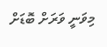މިވަނީ ވަރަށް ބޮޑަށް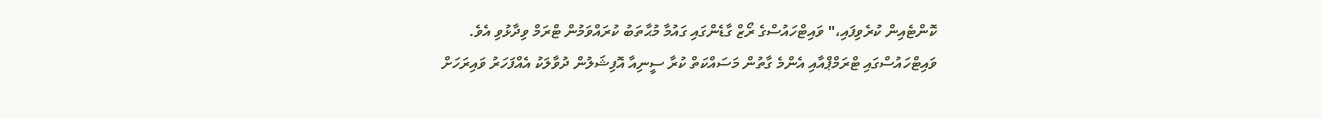ކޮންޓެއިން ކުރެވިފައި،" ވައިޓްހައުސްގެ ރޯޒް ގާޑެންގައި ގައުމާ މުޙާތަބު ކުރައްވަމުން ޓްރަމް ވިދާޅުވި އެވެ.
ވައިޓްހައުސްގައި ޓްރަމްޕްއާއި އެންމެ ގާތުން މަސައްކަތް ކުރާ ސީނިއާ އޮފިޝަލުން ދުވާލަކު އެއްފަހަރު ވައިރަހަށް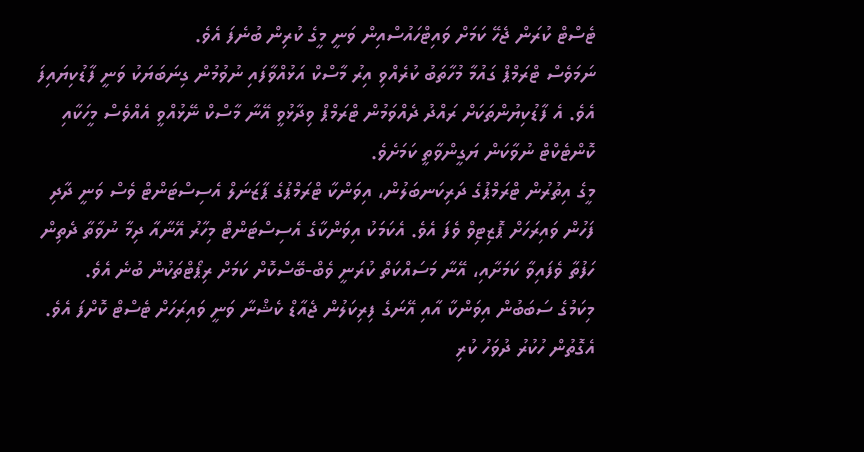ޓެސްޓް ކުރަން ޖެހޭ ކަމަށް ވައިޓްހައުސްއިން ވަނީ މީގެ ކުރިން ބުނެފަ އެވެ.
ނަމަވެސް ޓްރަމްޕް ގައުމާ މުހާތަބު ކުރެއްވި އިރު މާސްކް އަޅުއްވާފައި ނުވުމުން ގިނަބަޔަކު ވަނީ ފާޑުކިޔައިފަ އެވެ. އެ ފާޑުކިޔުންތަކަށް ރައްދު ދެއްވަމުން ޓްރަމްޕް ވިދާޅުވީ އޭނާ މާސްކް ނޭޅުއްވީ އެއްވެސް މީހަކާއި ކޮންޓެކްޓް ނުވާކަން ޔަގީންވާތީ ކަމަށެވެ.
މީގެ އިތުރުން ޓްރަމްޕުގެ ދަރިކަނބަލުން، އިވަންކާ ޓްރަމްޕުގެ ޕާޒަނަލް އެސިސްޓަންޓް ވެސް ވަނީ ދާދި ފަހުން ވައިރަހަށް ޕޮޒިޓިވް ވެފަ އެވެ. އެކަމަކު އިވަންކާގެ އެސިސްޓަންޓް މިހާރު އޭނާއާ ދިމާ ނުވާތާ ދެތިން ހަފުތާ ވެފައިވާ ކަމަށާއި، އޭނާ މަސައްކަތް ކުރަނީ ވެބް-ބޭސްކޮށް ކަމަށް ރިޕޯޓްތަކުން ބުނެ އެވެ.
މިކަމުގެ ސަބަބުން އިވަންކާ އާއި އޭނަގެ ފިރިކަލުން ޖެއާޑް ކެޝްނާ ވަނީ ވައިރަހަށް ޓެސްޓް ކޮށްފަ އެވެ. އެގޮތުން ހުކުރު ދުވަހު ކުރި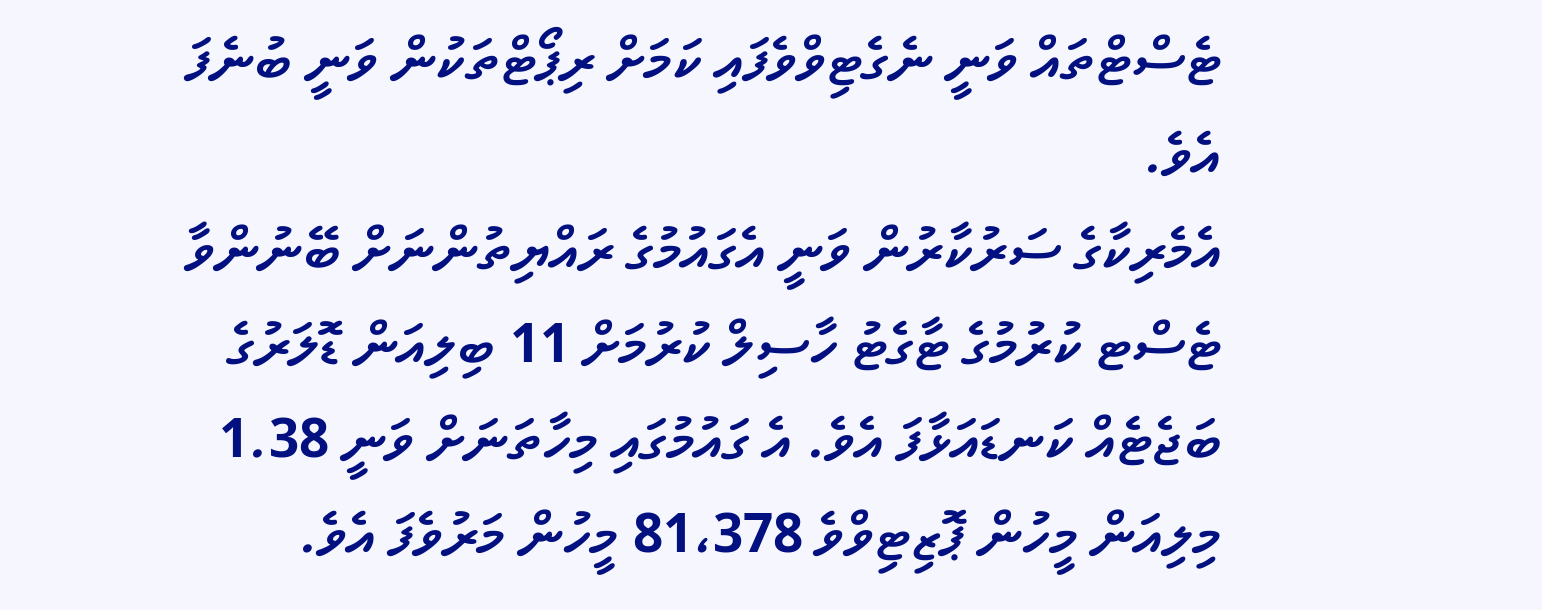ޓެސްޓްތައް ވަނީ ނެގެޓިވްވެފައި ކަމަށް ރިޕޯޓްތަކުން ވަނީ ބުނެފަ އެވެ.
އެމެރިކާގެ ސަރުކާރުން ވަނީ އެގައުމުގެ ރައްޔިތުންނަށް ބޭނުންވާ ޓެސްޓ ކުރުމުގެ ޓާގެޓު ހާސިލް ކުރުމަށް 11 ބިލިއަން ޑޮލަރުގެ ބަޖެޓެއް ކަނޑައަޅާފަ އެވެ. އެ ގައުމުގައި މިހާތަނަށް ވަނީ 1.38 މިލިއަން މީހުން ޕޮޒިޓިވްވެ 81،378 މީހުން މަރުވެފަ އެވެ.